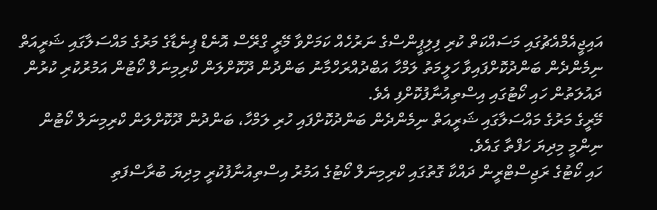އައިޖީއެމްއެޗުގައި މަސައްކަތް ކުރި ފިލިޕީންސްގެ ނަރުހެއް ކަމަށްވާ މޭރީ ގްރޭސް އޮނެޑް ޕިނެޑާގެ މަރުގެ މައްސަލާގައި ޝަރީއަތް ނިމެންދެން ބަންދުކޮށްފައިވާ ހަލީމަތު ލަމްހާ އަބްދުއްރަހްމާނު ބަންދުން ދޫކޮށްލަން ކްރިމިނަލް ކޯޓުން އަމުރުކުރި ކުރުން ދައުލަތުން ހައި ކޯޓުގައި އިސްތިއުނާފުކޮށްފި އެވެ.
މޭރީގެ މަރުގެ މައްސަލާގައި ޝަރީއަތް ނިމެންދެން ބަންދުކޮށްފައި ހުރި ލަމްހާ، ބަންދުން ދޫކޮށްލަން ކްރިމިނަލް ކޯޓުން ނިންމީ މިދިޔަ ހަފްތާ ގައެވެ.
ހައި ކޯޓުގެ ރަޖިސްޓްރީން ދައްކާ ގޮތުގައި ކްރިމިނަލް ކޯޓުގެ އަމުރު އިސްތިއުނާފުކުރީ މިދިޔަ ބުރާސްފަތި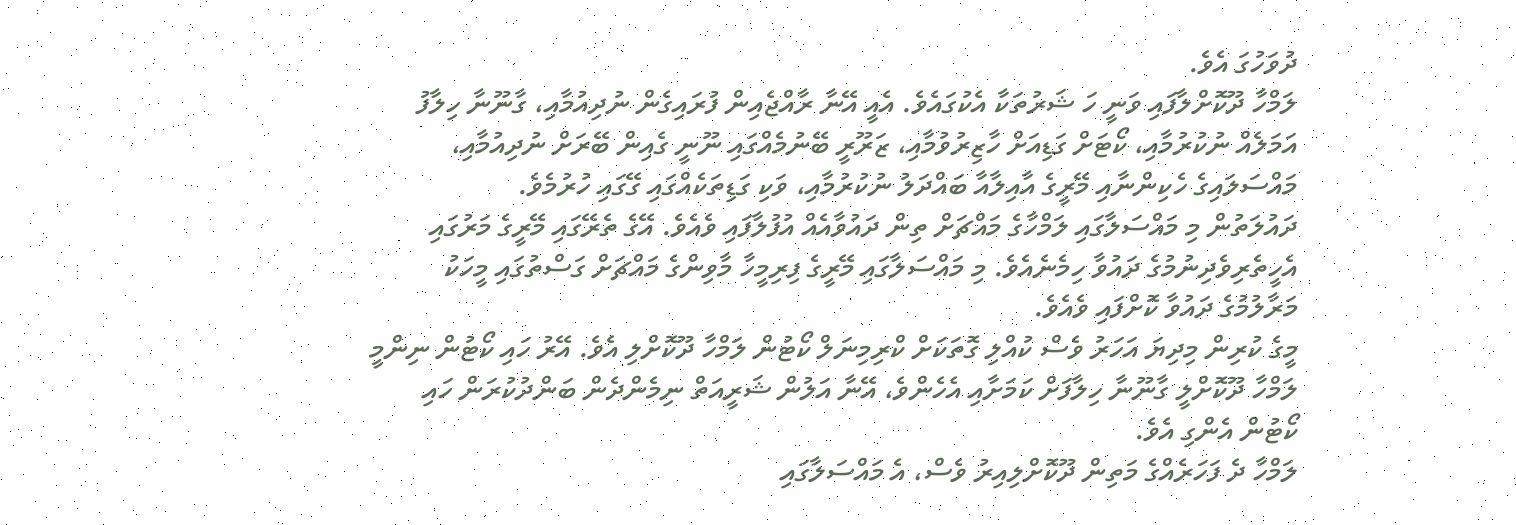ދުވަހުގަ އެވެ.
ލަމްހާ ދޫކޮށްލާފައި ވަނީ ހަ ޝަރުތަކާ އެކުގައެވެ. އެއީ އޭނާ ރާއްޖެއިން ފުރައިގެން ނުދިއުމާއި، ގާނޫނާ ހިލާފު އަމަލެއް ނުކުރުމާއި، ކޯޓަށް ގަޑިއަށް ހާޒިރުވުމާއި، ޒަރޫރީ ބޭނުމެއްގައި ނޫނީ ގެއިން ބޭރަށް ނުދިއުމާއި، މައްސަލައިގެ ހެކިންނާއި މޭރީގެ އާއިލާއާ ބައްދަލު ނުކުރުމާއި، ވަކި ގަޑިތަކެއްގައި ގޭގައި ހުރުމެވެ.
ދައުލަތުން މި މައްސަލާގައި ލަމްހާގެ މައްޗަށް ތިން ދައުވާއެއް އުފުލާފައި ވެއެވެ. އޭގެ ތެރޭގައި މޭރީގެ މަރުގައި އެހީތެރިވެދިނުމުގެ ދައުވާ ހިމެނެއެވެ. މި މައްސަލާގައި މޭރީގެ ފިރިމީހާ މާވިންގެ މައްޗަށް ގަސްތުގައި މީހަކު މަރާލުމުގެ ދައުވާ ކޮށްފައި ވެއެވެ.
މީގެ ކުރިން މިދިޔަ އަހަރު ވެސް ކުއްލި ގޮތަކަށް ކްރިމިނަލް ކޯޓުން ލަމްހާ ދޫކޮށްލި އެވެ. އޭރު ހައި ކޯޓުން ނިންމީ ލަމްހާ ދޫކޮށްލީ ގާނޫނާ ހިލާފަށް ކަމަށާއި އެހެންވެ، އޭނާ އަލުން ޝަރީއަތް ނިމެންދެން ބަންދުކުރަން ހައި ކޯޓުން އެންގި އެވެ.
ލަމްހާ ދެ ފަހަރެއްގެ މަތިން ދޫކޮށްލިއިރު ވެސް، އެ މައްސަލާގައި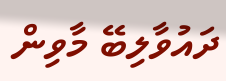ދައުވާލިބޭ މާވިން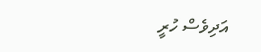އަދިވެސް ހުރީ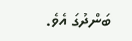ބަންދުގަ އެވެ.